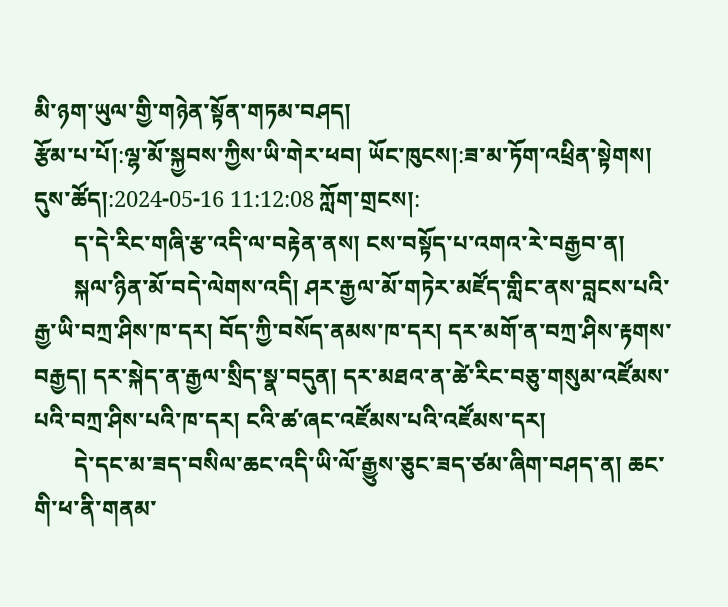མི་ཉག་ཡུལ་གྱི་གཉེན་སྟོན་གཏམ་བཤད།
རྩོམ་པ་པོ།:ལྷ་མོ་སྐྱབས་ཀྱིས་ཡི་གེར་ཕབ། ཡོང་ཁུངས།:ཟ་མ་ཏོག་འཕྲིན་སྟེགས། དུས་ཚོད།:2024-05-16 11:12:08 ཀློག་གྲངས།:
       ད་དེ་རིང་གཞི་རྩ་འདི་ལ་བརྟེན་ནས། ངས་བསྟོད་པ་འགའ་རེ་བརྒྱབ་ན།
       སྐལ་ཉིན་མོ་བདེ་ལེགས་འདི། ཤར་རྒྱལ་མོ་གཏེར་མཛོད་གླིང་ནས་བླངས་པའི་རྒྱ་ཡི་བཀྲ་ཤིས་ཁ་དར། བོད་ཀྱི་བསོད་ནམས་ཁ་དར། དར་མགོ་ན་བཀྲ་ཤིས་རྟགས་བརྒྱད། དར་སྐེད་ན་རྒྱལ་སྲིད་སྣ་བདུན། དར་མཐའ་ན་ཚེ་རིང་བཅུ་གསུམ་འཛོམས་པའི་བཀྲ་ཤིས་པའི་ཁ་དར། ངའི་ཚ་ཞང་འཛོམས་པའི་འཛོམས་དར།
       དེ་དང་མ་ཟད་བསིལ་ཆང་འདི་ཡི་ལོ་རྒྱུས་ཅུང་ཟད་ཙམ་ཞིག་བཤད་ན། ཆང་གི་ཕ་ནི་གནམ་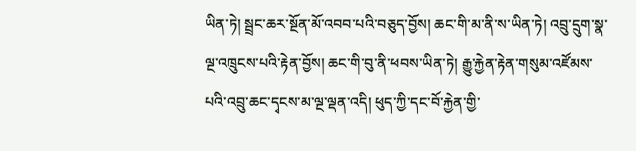ཡིན་ཏེ། སྦྲང་ཆར་སྔོན་མོ་འབབ་པའི་བཅུད་བྱོས། ཆང་གི་མ་ནི་ས་ཡིན་ཏེ། འབྲུ་དྲུག་སྣ་ལྔ་འཁྲུངས་པའི་རྟེན་བྱོས། ཆང་གི་བུ་ནི་ཕབས་ཡིན་ཏེ། རྒྱུ་རྐྱེན་རྟེན་གསུམ་འཛོམས་པའི་འབྲུ་ཆང་དྭངས་མ་ལྔ་ལྡན་འདི། ཕུད་ཀྱི་དང་བོ་རྐྱེན་གྱི་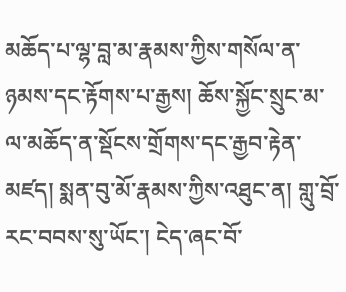མཆོད་པ་ལྷ་བླ་མ་རྣམས་ཀྱིས་གསོལ་ན་ཉམས་དང་རྟོགས་པ་རྒྱས། ཆོས་སྐྱོང་སྲུང་མ་ལ་མཆོད་ན་སྡོངས་གྲོགས་དང་རྒྱབ་རྟེན་མཛད། སྨན་བུ་མོ་རྣམས་ཀྱིས་འཐུང་ན། གླུ་བྲོ་རང་བབས་སུ་ཡོང་། ངེད་ཞང་བོ་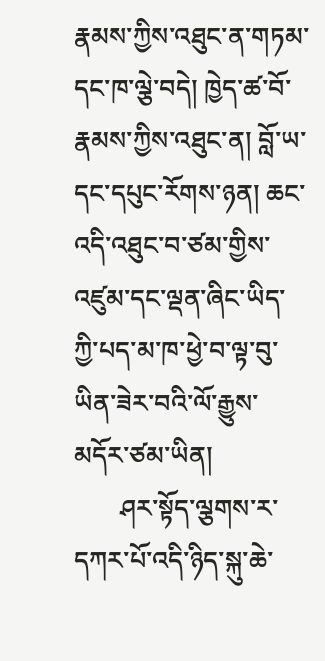རྣམས་ཀྱིས་འཐུང་ན་གཏམ་དང་ཁ་ལྕེ་བདེ། ཁྱེད་ཚ་བོ་རྣམས་ཀྱིས་འཐུང་ན། བློ་ཡ་དང་དཔུང་རོགས་ཉན། ཆང་འདི་འཐུང་བ་ཙམ་གྱིས་འཛུམ་དང་ལྡན་ཞིང་ཡིད་ཀྱི་པད་མ་ཁ་ཕྱེ་བ་ལྟ་བུ་ཡིན་ཟེར་བའི་ལོ་རྒྱུས་མདོར་ཙམ་ཡིན།
       ཤར་སྟོད་ལྕགས་ར་དཀར་པོ་འདི་ཉིད་སྐུ་ཆེ་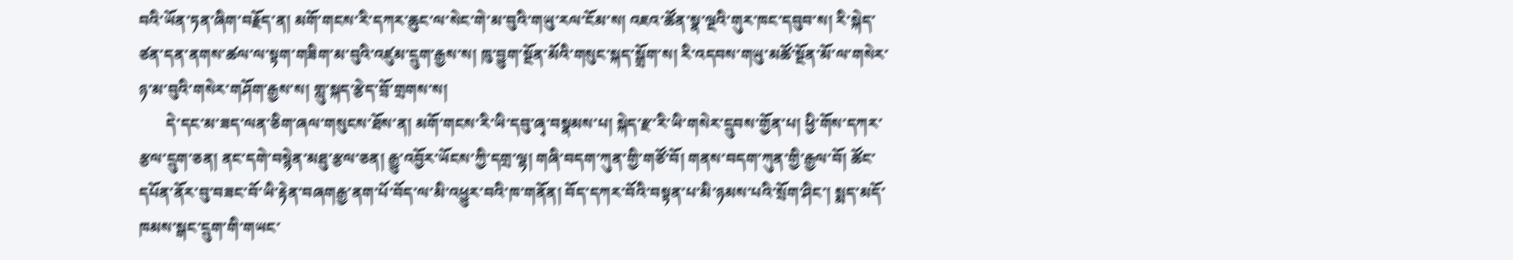བའི་ཡོན་ཏན་ཞིག་བརྗོད་ན། མགོ་གངས་རི་དཀར་ཆུང་ལ་སེང་གེ་མ་བུའི་གཡུ་རལ་ངོམ་ས། འཇའ་ཚོན་སྣ་ལྔའི་གུར་ཁང་དབུབ་ས། རི་སྐེད་ཙན་དན་ནགས་ཚལ་ལ་སྟག་གཟིག་མ་བུའི་འཛུམ་དྲུག་རྒྱས་ས། ཁུ་བྱུག་སྔོན་མོའི་གསུང་སྐད་སྒྲོག་ས། རི་འདབས་གཡུ་མཚོ་སྔོན་མོ་ལ་གསེར་ཉ་མ་བུའི་གསེར་གཤོག་རྒྱས་ས། གླུ་སྐད་རྩེད་བྲོ་གྲགས་ས།
       དེ་དང་མ་ཟད་ལན་ཅིག་ཞལ་གསུངས་ཐོས་ན། མགོ་གངས་རི་ཡི་དབུ་ཞྭ་བསྣམས་པ། སྐེད་རྫ་རི་ཡི་གསེར་དྲུབས་གྱོན་པ། ཕྱི་གོས་དཀར་རྩལ་དྲུག་ཅན། ནང་དགེ་བསྙེན་མཐུ་རྩལ་ཅན། རྒྱུ་འབྱོར་ཡོངས་ཀྱི་དགྲ་ལྷ། གཞི་བདག་ཀུན་གྱི་གཙོ་བོ། གནས་བདག་ཀུན་གྱི་རྒྱལ་བོ། ཚོང་དཔོན་ནོར་བུ་བཟང་བོ་ཡི་རྟེན་བཞགརྒྱ་ནག་པོ་བོད་ལ་མི་འཕྱུར་བའི་ཁ་གནོན། བོད་དཀར་བོའི་བསྟན་པ་མི་ཉམས་པའི་སྲོག་ཤིང་། སྨད་མདོ་ཁམས་སྒང་དྲུག་གི་གཡང་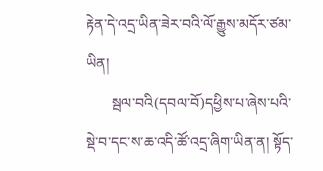རྟེན་དེ་འདྲ་ཡིན་ཟེར་བའི་ལོ་རྒྱུས་མདོར་ཙམ་ཡིན།
       སྦལ་བའི(དབལ་བོ)དཕྱིས་པ་ཞེས་པའི་སྡེ་བ་དང་ས་ཆ་འདི་ཚོ་འདྲ་ཞིག་ཡིན་ན། སྟོད་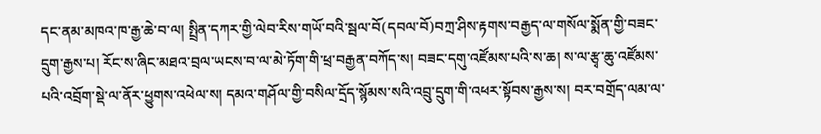དང་ནམ་མཁའ་ཁ་རྒྱ་ཆེ་བ་ལ། སྤྲིན་དཀར་གྱི་ལེབ་རིས་གཡོ་བའི་སྦལ་བོ(དབལ་བོ)བཀྲ་ཤིས་རྟགས་བརྒྱད་ལ་གསོལ་སྨོན་གྱི་བཟང་དྲུག་རྒྱས་པ། རོང་ས་ཞིང་མཐའ་བྲལ་ཡངས་བ་ལ་མེ་ཏོག་གི་ཕྲ་བརྒྱན་བཀོད་ས། བཟང་དགུ་འཛོམས་པའི་ས་ཆ། ས་ལ་རྩྭ་ཆུ་འཛོམས་པའི་འབྲོག་སྡེ་ལ་ནོར་ཕྱུགས་འཕེལ་ས། དམའ་གཤོལ་གྱི་བསིལ་དྲོད་སྙོམས་སའི་འབྲུ་དྲུག་གི་འཕར་སྟོབས་རྒྱས་ས། བར་བགྲོད་ལམ་ལ་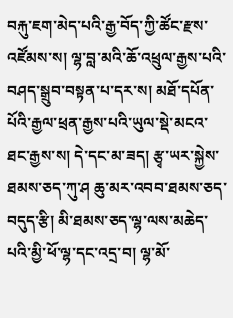བརྐུ་ཇག་མེད་པའི་རྒྱ་བོད་ཀྱི་ཚོང་རྫས་འཛོམས་ས། ལྷ་བླ་མའི་ཆོ་འཕྲུལ་རྒྱས་པའི་བཤད་སྒྲུབ་བསྟན་པ་དར་ས། མཐོ་དཔོན་པོའི་རྒྱལ་ཕྲན་རྒྱས་པའི་ཡུལ་སྡེ་མངའ་ཐང་རྒྱས་ས། དེ་དང་མ་ཟད། རྩྭ་ཡར་སྐྱེས་ཐམས་ཅད་ཀུ་ཤ ཆུ་མར་འབབ་ཐམས་ཅད་བདུད་རྩི། མི་ཐམས་ཅད་ལྷ་ལས་མཆེད་པའི་མྱི་ཕོ་ལྷ་དང་འདྲ་བ། ལྷ་མོ་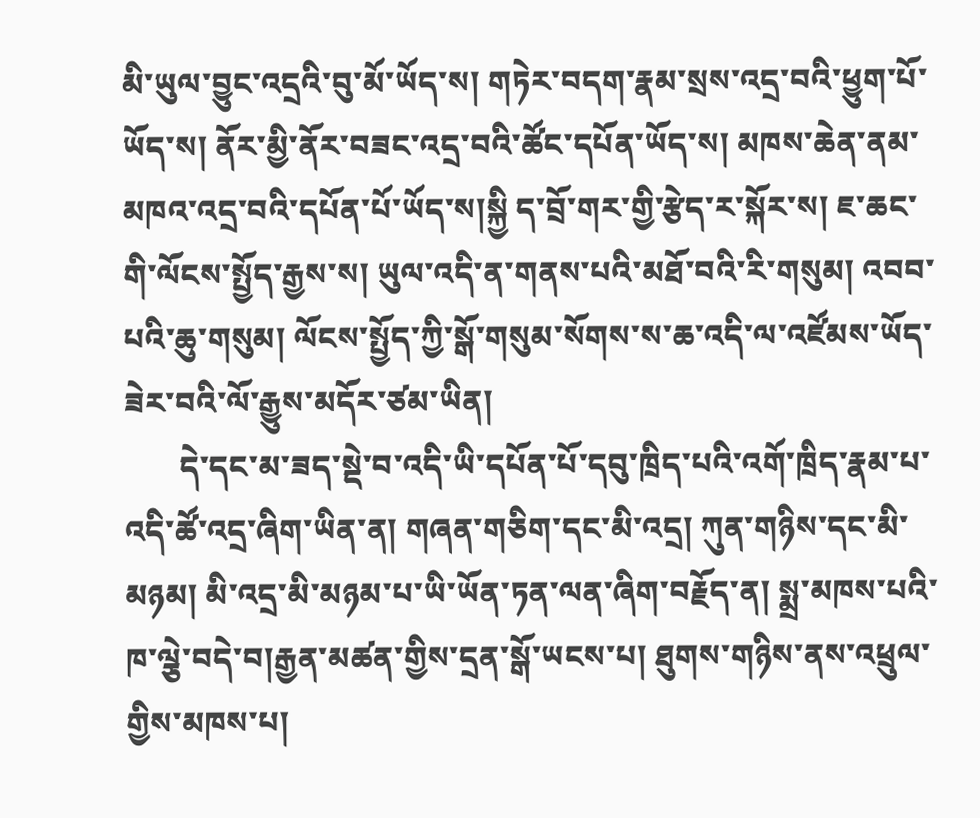མི་ཡུལ་བྱུང་འདྲའི་བུ་མོ་ཡོད་ས། གཏེར་བདག་རྣམ་སྲས་འདྲ་བའི་ཕྱུག་པོ་ཡོད་ས། ནོར་མྱི་ནོར་བཟང་འདྲ་བའི་ཚོང་དཔོན་ཡོད་ས། མཁས་ཆེན་ནམ་མཁའ་འདྲ་བའི་དཔོན་པོ་ཡོད་ས།སྐྱི ད་བྲོ་གར་གྱི་རྩེད་ར་སྐོར་ས། ཇ་ཆང་གི་ལོངས་སྤྱོད་རྒྱས་ས། ཡུལ་འདི་ན་གནས་པའི་མཐོ་བའི་རི་གསུམ། འབབ་པའི་ཆུ་གསུམ། ལོངས་སྤྱོད་ཀྱི་སྒོ་གསུམ་སོགས་ས་ཆ་འདི་ལ་འཛོམས་ཡོད་ཟེར་བའི་ལོ་རྒྱུས་མདོར་ཙམ་ཡིན།
       དེ་དང་མ་ཟད་སྡེ་བ་འདི་ཡི་དཔོན་པོ་དབུ་ཁྲིད་པའི་འགོ་ཁྲིད་རྣམ་པ་འདི་ཚོ་འདྲ་ཞིག་ཡིན་ན། གཞན་གཅིག་དང་མི་འདྲ། ཀུན་གཉིས་དང་མི་མཉམ། མི་འདྲ་མི་མཉམ་པ་ཡི་ཡོན་ཏན་ལན་ཞིག་བརྗོད་ན། སྨྲ་མཁས་པའི་ཁ་ལྕེ་བདེ་བ།རྒྱན་མཚན་གྱིས་དྲན་སྒོ་ཡངས་པ། ཐུགས་གཉིས་ནས་འཕྲུལ་གྱིས་མཁས་པ།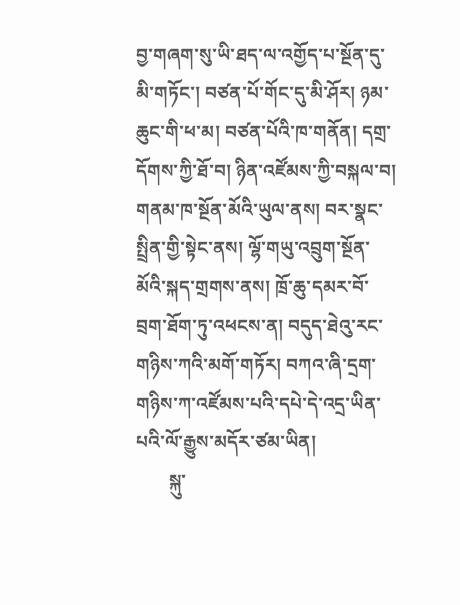བྱ་གཞག་སུ་ཡི་ཐད་ལ་འགྱོད་པ་སྔོན་དུ་མི་གཏོང་། བཙན་པོ་གོང་དུ་མི་ཤོར། ཉམ་ཆུང་གི་ཕ་མ། བཙན་པོའི་ཁ་གནོན། དགྲ་དོགས་ཀྱི་ཐོ་བ། ཉིན་འཛོམས་ཀྱི་བསྐལ་བ། གནམ་ཁ་སྔོན་མོའི་ཡུལ་ནས། བར་སྣང་སྤྲིན་གྱི་སྟེང་ནས། ལྷོ་གཡུ་འབྲུག་སྔོན་མོའི་སྐད་གྲགས་ནས། ཁྲོ་ཆུ་དམར་བོ་བྲག་ཐོག་ཏུ་འཕངས་ན། བདུད་ཐེའུ་རང་གཉིས་ཀའི་མགོ་གཏོར། བཀའ་ཞི་དྲག་གཉིས་ཀ་འཛོམས་པའི་དཔེ་དེ་འདྲ་ཡིན་པའི་ལོ་རྒྱུས་མདོར་ཙམ་ཡིན།
       སྐུ་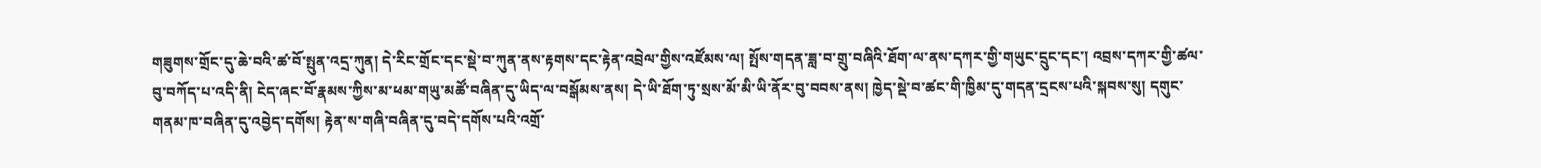གཟུགས་གྲོང་དུ་ཆེ་བའི་ཚ་བོ་སྤུན་འདྲ་ཀུན། དེ་རིང་གྲོང་དང་སྡེ་བ་ཀུན་ནས་རྟགས་དང་རྟེན་འབྲེལ་གྱིས་འཛོམས་ལ། སྤོས་གདན་ཟླ་བ་གྲུ་བཞིའི་ཐོག་ལ་ནས་དཀར་གྱི་གཡུང་དྲུང་དང་། འབྲས་དཀར་གྱི་ཚལ་བུ་བཀོད་པ་འདི་ནི། ངེད་ཞང་བོ་རྣམས་ཀྱིས་མ་ཕམ་གཡུ་མཚོ་བཞིན་དུ་ཡིད་ལ་བསྒོམས་ནས། དེ་ཡི་ཐོག་ཏུ་སྲས་མོ་མི་ཡི་ནོར་བུ་བབས་ནས། ཁྱེད་སྡེ་བ་ཚང་གི་ཁྱིམ་དུ་གདན་དྲངས་པའི་སྐབས་སུ། དགུང་གནམ་ཁ་བཞིན་དུ་འབྱེད་དགོས། རྟེན་ས་གཞི་བཞིན་དུ་བདེ་དགོས་པའི་འགྲོ་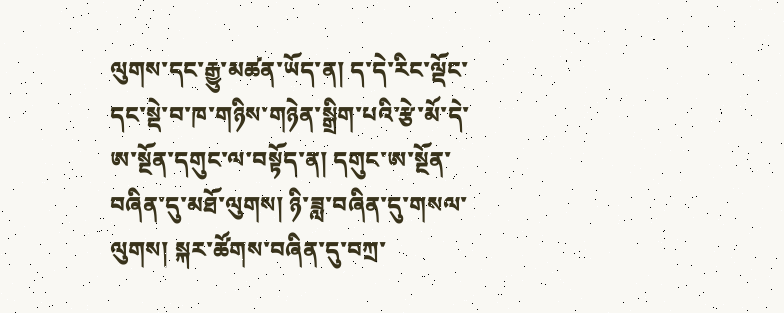ལུགས་དང་རྒྱུ་མཚན་ཡོད་ན། ད་དེ་རིང་ལྡོང་དང་སྡེ་བ་ཁ་གཉིས་གཉེན་སྒྲིག་པའི་རྩེ་མོ་དེ་ཨ་སྔོན་དགུང་ལ་བསྟོད་ན། དགུང་ཨ་སྔོན་བཞིན་དུ་མཐོ་ལུགས། ཉི་ཟླ་བཞིན་དུ་གསལ་ལུགས། སྐར་ཚོགས་བཞིན་དུ་བཀྲ་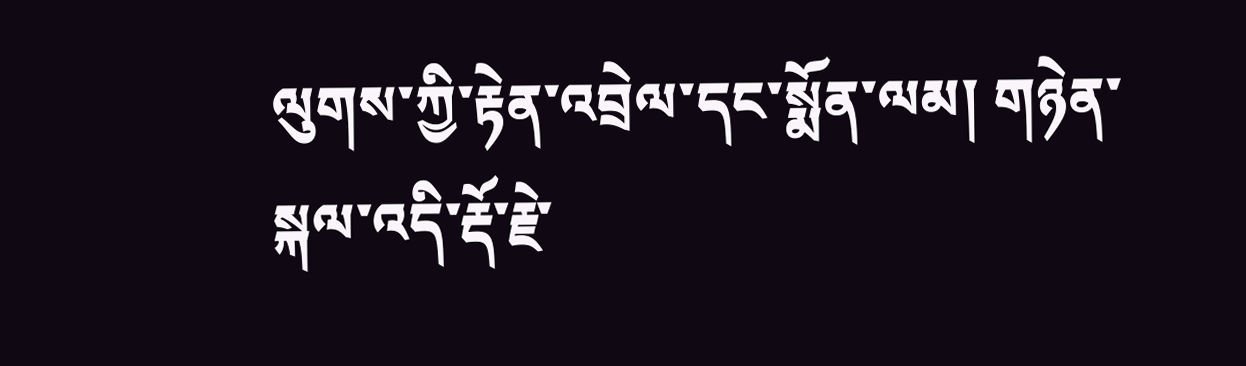ལུགས་ཀྱི་རྟེན་འབྲེལ་དང་སྨོན་ལམ། གཉེན་སྐལ་འདི་རྡོ་རྗེ་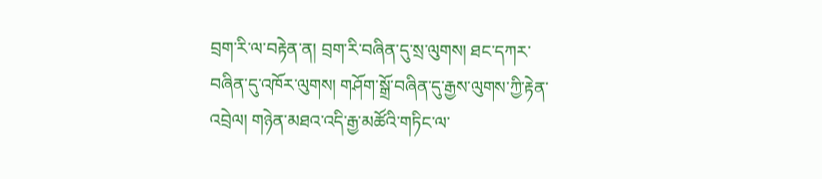བྲག་རི་ལ་བརྟེན་ན། བྲག་རི་བཞིན་དུ་སྲ་ལུགས། ཐང་དཀར་བཞིན་དུ་འཁོར་ལུགས། གཤོག་སྒྲོ་བཞིན་དུ་རྒྱས་ལུགས་ཀྱི་རྟེན་འབྲེལ། གཉེན་མཐའ་འདི་རྒྱ་མཚོའི་གཏིང་ལ་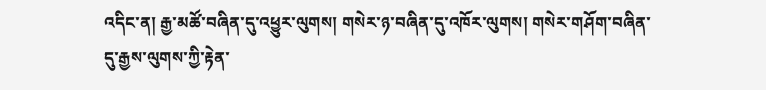འདིང་ན། རྒྱ་མཚོ་བཞིན་དུ་འཕྱུར་ལུགས། གསེར་ཉ་བཞིན་དུ་འཁོར་ལུགས། གསེར་གཤོག་བཞིན་དུ་རྒྱས་ལུགས་ཀྱི་རྟེན་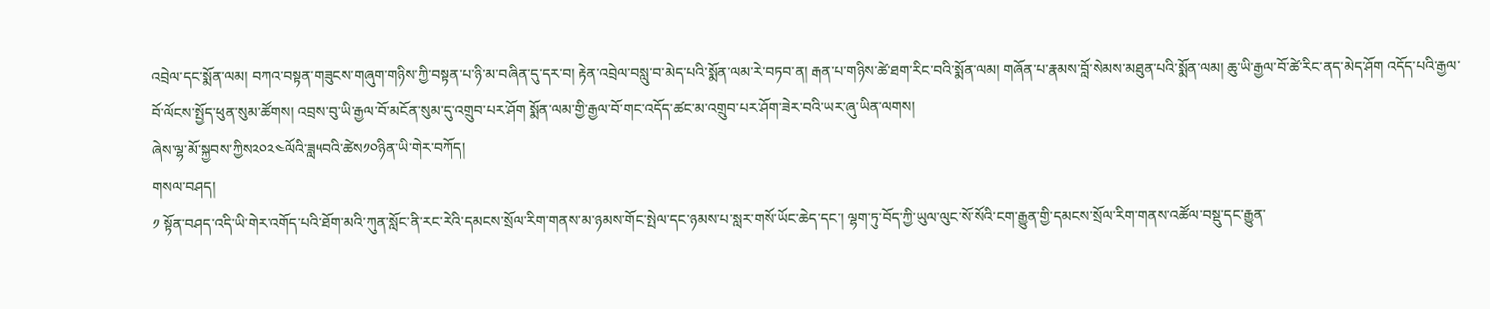འབྲེལ་དང་སྨོན་ལམ། བཀའ་བསྟན་གཟུངས་གཞུག་གཉིས་ཀྱི་བསྟན་པ་ཉི་མ་བཞིན་དུ་དར་བ། རྟེན་འབྲེལ་བསླུ་བ་མེད་པའི་སྨོན་ལམ་རེ་བཏབ་ན། རྒན་པ་གཉིས་ཚེ་ཐག་རིང་བའི་སྨོན་ལམ། གཞོན་པ་རྣམས་བློ་སེམས་མཐུན་པའི་སྨོན་ལམ། ཆུ་ཡི་རྒྱལ་བོ་ཚེ་རིང་ནད་མེད་ཤོག འདོད་པའི་རྒྱལ་བོ་ལོངས་སྤྱོད་ཕུན་སུམ་ཚོགས། འབྲས་བུ་ཡི་རྒྱལ་བོ་མངོན་སུམ་དུ་འགྲུབ་པར་ཤོག སྨོན་ལམ་གྱི་རྒྱལ་བོ་གང་འདོད་ཚང་མ་འགྲུབ་པར་ཤོག་ཟེར་བའི་ཡར་ཞུ་ཡིན་ལགས།
ཞེས་ལྷ་མོ་སྐྱབས་ཀྱིས༢༠༢༤ལོའི་ཟླ༥བའི་ཚེས༡༠ཉིན་ཡི་གེར་བཀོད།
གསལ་བཤད།
༡ སྟོན་བཤད་འདི་ཡི་གེར་འགོད་པའི་ཐོག་མའི་ཀུན་སློང་ནི་རང་རེའི་དམངས་སྲོལ་རིག་གནས་མ་ཉམས་གོང་སྤེལ་དང་ཉམས་པ་སླར་གསོ་ཡོང་ཆེད་དང་། ལྷག་ཏུ་བོད་ཀྱི་ཡུལ་ལུང་སོ་སོའི་ངག་རྒྱུན་གྱི་དམངས་སྲོལ་རིག་གནས་འཚོལ་བསྡུ་དང་རྒྱུན་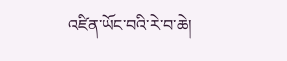འཛིན་ཡོང་བའི་རེ་བ་ཆེ།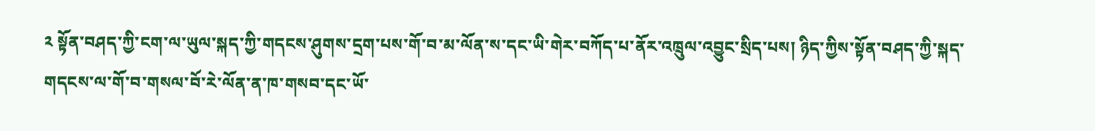༢ སྟོན་བཤད་ཀྱི་ངག་ལ་ཡུལ་སྐད་ཀྱི་གདངས་ཤུགས་དྲག་པས་གོ་བ་མ་ལོན་ས་དང་ཡི་གེར་བཀོད་པ་ནོར་འཁྲུལ་འབྱུང་སྲིད་པས། ཉིད་ཀྱིས་སྟོན་བཤད་ཀྱི་སྐད་གདངས་ལ་གོ་བ་གསལ་བོ་རེ་ལོན་ན་ཁ་གསབ་དང་ཡོ་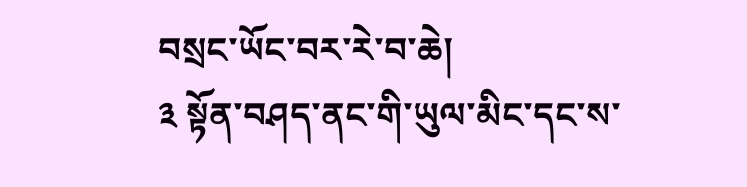བསྲང་ཡོང་བར་རེ་བ་ཆེ།
༣ སྟོན་བཤད་ནང་གི་ཡུལ་མིང་དང་ས་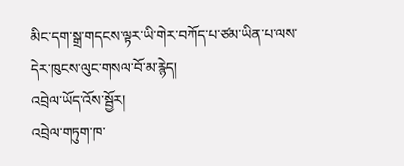མིང་དག་སྒྲ་གདངས་ལྟར་ཡི་གེར་བཀོད་པ་ཙམ་ཡིན་པ་ལས་དེར་ཁུངས་ལུང་གསལ་བོ་མ་རྙེད།
འབྲེལ་ཡོད་འོས་སྦྱོར།
འབྲེལ་གཏུག་ཁ་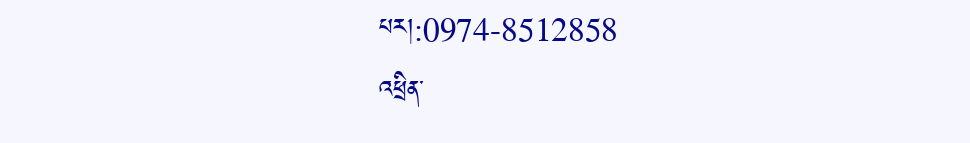པར།:0974-8512858
འཕྲིན་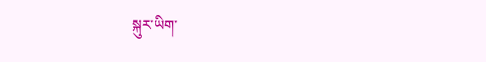སྐུར་ཡིག་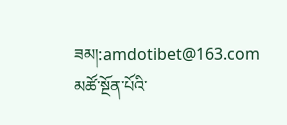ཟམ།:amdotibet@163.com
མཚོ་སྔོན་པོའི་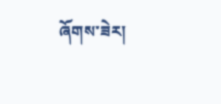ཞོགས་ཟེར།